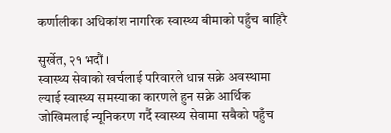कर्णालीका अधिकांश नागरिक स्वास्थ्य बीमाको पहुँच बाहिरै

सुर्खेत, २१ भदौं ।
स्वास्थ्य सेवाको खर्चलाई परिवारले धान्न सक्ने अवस्थामा ल्याई स्वास्थ्य समस्याका कारणले हुन सक्ने आर्थिक जोखिमलाई न्यूनिकरण गर्दै स्वास्थ्य सेवामा सबैको पहुँच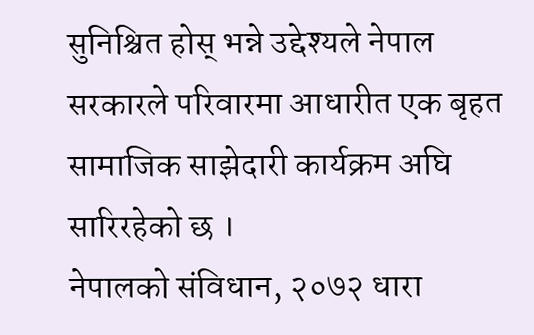सुनिश्चित होस् भन्ने उद्देश्यले नेपाल सरकारले परिवारमा आधारीत एक बृहत सामाजिक साझेदारी कार्यक्रम अघि सारिरहेको छ ।
नेपालको संविधान, २०७२ धारा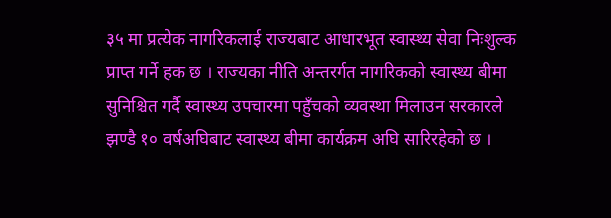३५ मा प्रत्येक नागरिकलाई राज्यबाट आधारभूत स्वास्थ्य सेवा निःशुल्क प्राप्त गर्ने हक छ । राज्यका नीति अन्तरर्गत नागरिकको स्वास्थ्य बीमा सुनिश्चित गर्दै स्वास्थ्य उपचारमा पहुँचको व्यवस्था मिलाउन सरकारले झण्डै १० वर्षअघिबाट स्वास्थ्य बीमा कार्यक्रम अघि सारिरहेको छ ।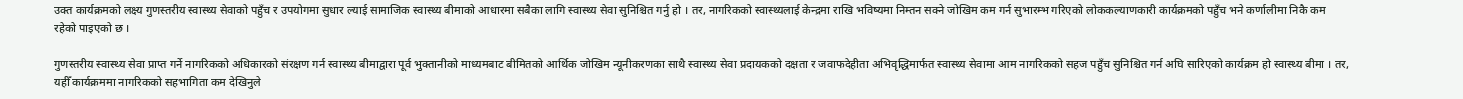उक्त कार्यक्रमको लक्ष्य गुणस्तरीय स्वास्थ्य सेवाको पहुँच र उपयोगमा सुधार ल्याई सामाजिक स्वास्थ्य बीमाको आधारमा सबैका लागि स्वास्थ्य सेवा सुनिश्चित गर्नु हो । तर, नागरिकको स्वास्थ्यलाई केन्द्रमा राखि भविष्यमा निम्तन सक्ने जोखिम कम गर्न सुभारम्भ गरिएको लोककल्याणकारी कार्यक्रमको पहुँच भने कर्णालीमा निकै कम रहेको पाइएको छ ।

गुणस्तरीय स्वास्थ्य सेवा प्राप्त गर्ने नागरिकको अधिकारको संरक्षण गर्न स्वास्थ्य बीमाद्वारा पूर्व भुक्तानीको माध्यमबाट बीमितको आर्थिक जोखिम न्यूनीकरणका साथै स्वास्थ्य सेवा प्रदायकको दक्षता र जवाफदेहीता अभिवृद्धिमार्फत स्वास्थ्य सेवामा आम नागरिकको सहज पहुँच सुनिश्चित गर्न अघि सारिएको कार्यक्रम हो स्वास्थ्य बीमा । तर, यहीँ कार्यक्रममा नागरिकको सहभागिता कम देखिनुले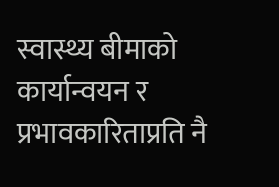स्वास्थ्य बीमाको कार्यान्वयन र प्रभावकारिताप्रति नै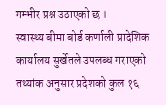गम्भीर प्रश्न उठाएको छ ।
स्वास्थ्य बीमा बोर्ड कर्णाली प्रादेशिक कार्यालय सुर्खेतले उपलब्ध गराएको तथ्यांक अनुसार प्रदेशको कुल १६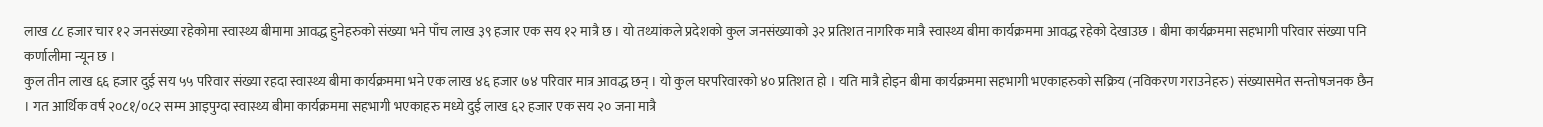लाख ८८ हजार चार १२ जनसंख्या रहेकोमा स्वास्थ्य बीमामा आवद्ध हुनेहरुको संख्या भने पाँच लाख ३९ हजार एक सय १२ मात्रै छ । यो तथ्यांकले प्रदेशको कुल जनसंख्याको ३२ प्रतिशत नागरिक मात्रै स्वास्थ्य बीमा कार्यक्रममा आवद्ध रहेको देखाउछ । बीमा कार्यक्रममा सहभागी परिवार संख्या पनि कर्णालीमा न्यून छ ।
कुल तीन लाख ६६ हजार दुई सय ५५ परिवार संख्या रहदा स्वास्थ्य बीमा कार्यक्रममा भने एक लाख ४६ हजार ७४ परिवार मात्र आवद्ध छन् । यो कुल घरपरिवारको ४० प्रतिशत हो । यति मात्रै होइन बीमा कार्यक्रममा सहभागी भएकाहरुको सक्रिय (नविकरण गराउनेहरु) संख्यासमेत सन्तोषजनक छैन । गत आर्थिक वर्ष २०८१/०८२ सम्म आइपुग्दा स्वास्थ्य बीमा कार्यक्रममा सहभागी भएकाहरु मध्ये दुई लाख ६२ हजार एक सय २० जना मात्रै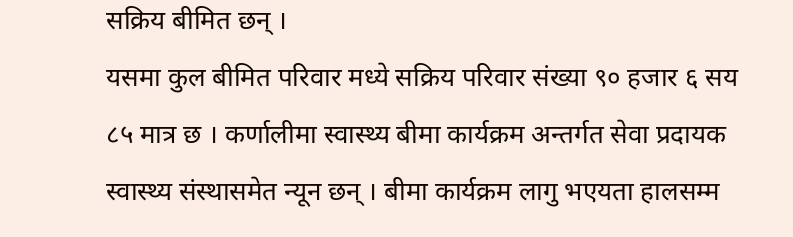सक्रिय बीमित छन् ।
यसमा कुल बीमित परिवार मध्ये सक्रिय परिवार संख्या ९० हजार ६ सय ८५ मात्र छ । कर्णालीमा स्वास्थ्य बीमा कार्यक्रम अन्तर्गत सेवा प्रदायक स्वास्थ्य संस्थासमेत न्यून छन् । बीमा कार्यक्रम लागु भएयता हालसम्म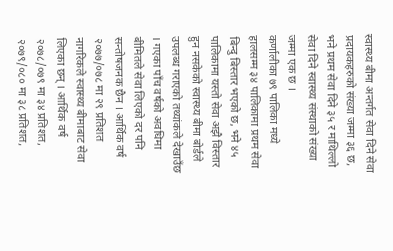स्वास्थ्य बीमा अन्तर्गत सेवा दिने सेवा प्रदायकहरुको संख्या जम्मा ३६ छ, भने प्रथम सेवा दिने ३५ र माथिल्लो सेवा दिने स्वास्थ्य संस्थाको संख्या जम्मा एक छ ।
कर्णालीका ७९ पालिका मध्ये हालसम्म ३४ पालिकामा प्रथम सेवा बिन्दु बिस्तार भएको छ, भने ४५ पालिकामा यस्तो सेवा अझै विस्तार हुन नसकेको स्वास्थ्य बीमा बोर्डले उपलब्ध गराएको तथ्यांकले देखाउँछ । गएका पाँच वर्षको अवधिमा बीमितले सेवा लिएको दर पनि सन्तोषजनक छैन । आर्थिक वर्ष २०७७/०७८ मा २९ प्रतिशत नागरिकले स्वास्थ्य बीमाबाट सेवा लिएका छन् । आर्थिक वर्ष २०७८/०७९ मा ३४ प्रतिशत, २०७९/०८० मा ३८ प्रतिशत,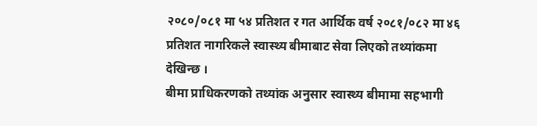२०८०/०८१ मा ५४ प्रतिशत र गत आर्थिक वर्ष २०८१/०८२ मा ४६ प्रतिशत नागरिकले स्वास्थ्य बीमाबाट सेवा लिएको तथ्यांकमा देखिन्छ ।
बीमा प्राधिकरणको तथ्यांक अनुसार स्वास्थ्य बीमामा सहभागी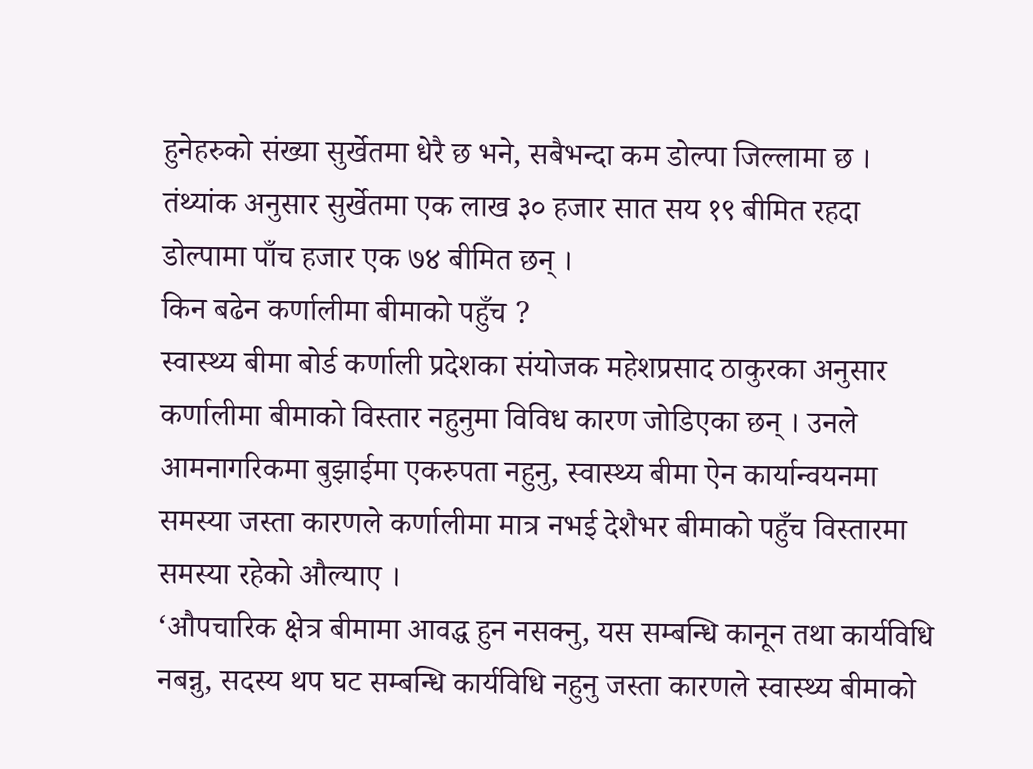हुनेहरुको संख्या सुर्खेतमा धेरै छ भने, सबैभन्दा कम डोल्पा जिल्लामा छ । तंथ्यांक अनुसार सुर्खेतमा एक लाख ३० हजार सात सय १९ बीमित रहदा डोल्पामा पाँच हजार एक ७४ बीमित छन् ।
किन बढेन कर्णालीमा बीमाको पहुँच ?
स्वास्थ्य बीमा बोर्ड कर्णाली प्रदेशका संयोजक महेशप्रसाद ठाकुरका अनुसार कर्णालीमा बीमाको विस्तार नहुनुमा विविध कारण जोडिएका छन् । उनले आमनागरिकमा बुझाईमा एकरुपता नहुनु, स्वास्थ्य बीमा ऐन कार्यान्वयनमा समस्या जस्ता कारणले कर्णालीमा मात्र नभई देशैभर बीमाको पहुँच विस्तारमा समस्या रहेको औल्याए ।
‘औपचारिक क्षेत्र बीमामा आवद्ध हुन नसक्नु, यस सम्बन्धि कानून तथा कार्यविधि नबन्नु, सदस्य थप घट सम्बन्धि कार्यविधि नहुनु जस्ता कारणले स्वास्थ्य बीमाको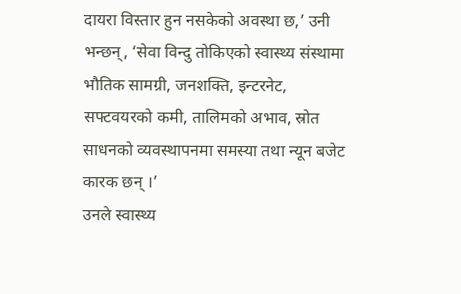दायरा विस्तार हुन नसकेको अवस्था छ,’ उनी भन्छन्, ‘सेवा विन्दु तोकिएको स्वास्थ्य संस्थामा भौतिक सामग्री, जनशक्ति, इन्टरनेट, सफ्टवयरको कमी, तालिमको अभाव, स्रोत साधनको व्यवस्थापनमा समस्या तथा न्यून बजेट कारक छन् ।’
उनले स्वास्थ्य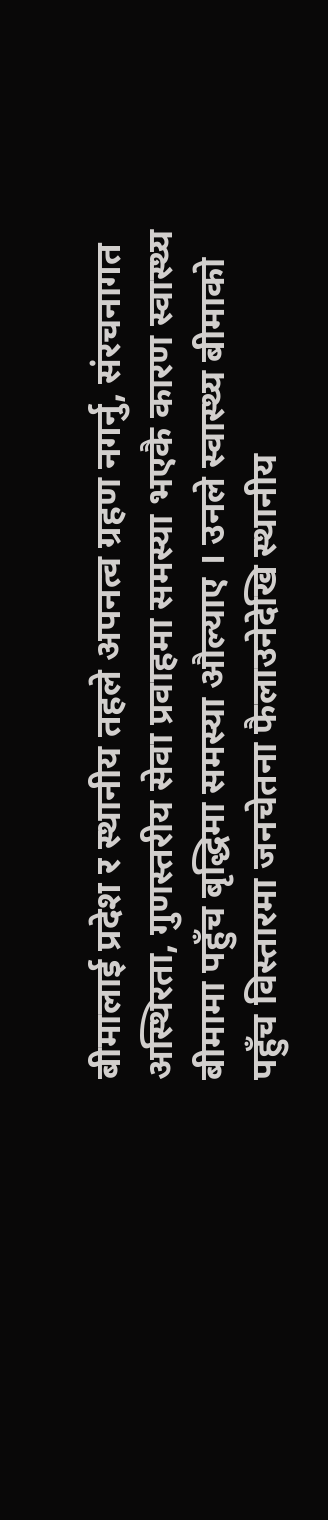बीमालाई प्रदेश र स्थानीय तहले अपनत्व ग्रहण नगर्नु, संरचनागत अस्थिरता, गुणस्तरीय सेवा प्रवाहमा समस्या भएकै कारण स्वास्थ्य बीमामा पहुँच बृद्धिमा समस्या औल्याए । उनले स्वास्थ्य बीमाको पहुँच विस्तारमा जनचेतना फैलाउनेदेखि स्थानीय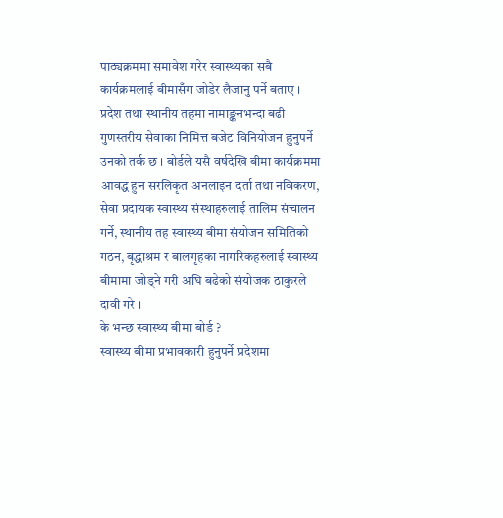पाठ्यक्रममा समावेश गरेर स्वास्थ्यका सबै कार्यक्रमलाई बीमासँग जोडेर लैजानु पर्ने बताए ।
प्रदेश तथा स्थानीय तहमा नामाङ्कनभन्दा बढी गुणस्तरीय सेवाका निमित्त बजेट विनियोजन हुनुपर्ने उनको तर्क छ । बोर्डले यसै वर्षदेखि बीमा कार्यक्रममा आवद्ध हुन सरलिकृत अनलाइन दर्ता तथा नविकरण, सेवा प्रदायक स्वास्थ्य संस्थाहरुलाई तालिम संचालन गर्ने, स्थानीय तह स्वास्थ्य बीमा संयोजन समितिको गठन, बृद्धाश्रम र बालगृहका नागरिकहरुलाई स्वास्थ्य बीमामा जोड्ने गरी अघि बढेको संयोजक ठाकुरले दावी गरे ।
के भन्छ स्वास्थ्य बीमा बोर्ड ?
स्वास्थ्य बीमा प्रभावकारी हुनुपर्ने प्रदेशमा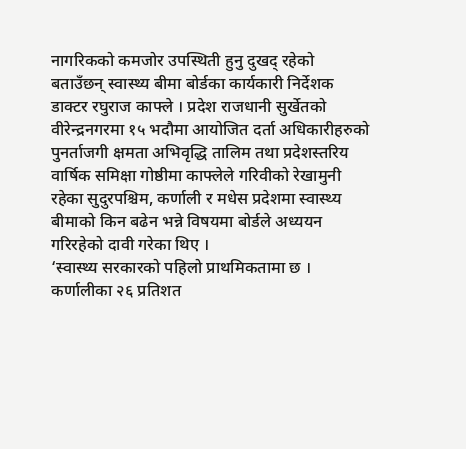नागरिकको कमजोर उपस्थिती हुनु दुखद् रहेको बताउँछन् स्वास्थ्य बीमा बोर्डका कार्यकारी निर्देशक डाक्टर रघुराज काफ्ले । प्रदेश राजधानी सुर्खेतको वीरेन्द्रनगरमा १५ भदौमा आयोजित दर्ता अधिकारीहरुको पुनर्ताजगी क्षमता अभिवृद्धि तालिम तथा प्रदेशस्तरिय वार्षिक समिक्षा गोष्ठीमा काफ्लेले गरिवीको रेखामुनी रहेका सुदुरपश्चिम, कर्णाली र मधेस प्रदेशमा स्वास्थ्य बीमाको किन बढेन भन्ने विषयमा बोर्डले अध्ययन गरिरहेको दावी गरेका थिए ।
‘स्वास्थ्य सरकारको पहिलो प्राथमिकतामा छ । कर्णालीका २६ प्रतिशत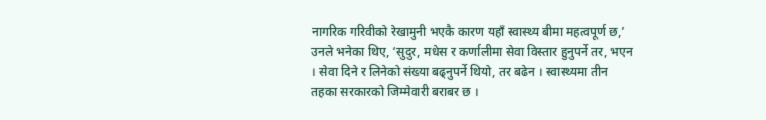नागरिक गरिवीको रेखामुनी भएकै कारण यहाँ स्वास्थ्य बीमा महत्वपूर्ण छ,’ उनले भनेका थिए, ‘सुदुर, मधेस र कर्णालीमा सेवा विस्तार हुनुपर्ने तर, भएन । सेवा दिने र लिनेको संख्या बढ्नुपर्ने थियो, तर बढेन । स्वास्थ्यमा तीन तहका सरकारको जिम्मेवारी बराबर छ ।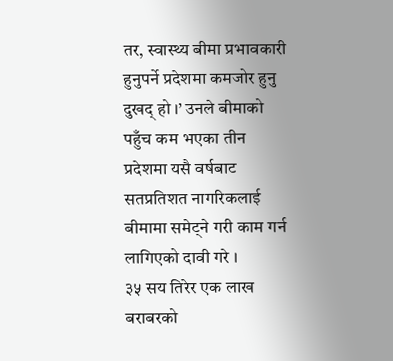तर, स्वास्थ्य बीमा प्रभावकारी हुनुपर्ने प्रदेशमा कमजोर हुनु दुखद् हो ।’ उनले बीमाको पहुँच कम भएका तीन प्रदेशमा यसै वर्षबाट सतप्रतिशत नागरिकलाई बीमामा समेट्ने गरी काम गर्न लागिएको दावी गरे ।
३५ सय तिरेर एक लाख बराबरको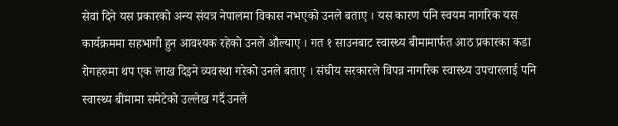सेवा दिने यस प्रकारको अन्य संयत्र नेपालमा विकास नभएको उनले बताए । यस कारण पनि स्वयम नागरिक यस कार्यक्रममा सहभागी हुन आवश्यक रहेको उनले औल्याए । गत १ साउनबाट स्वास्थ्य बीमामार्फत आठ प्रकारका कडा रोगहरुमा थप एक लाख दिइने व्यवस्था गरेको उनले बताए । संघीय सरकारले विपन्न नागरिक स्वास्थ्य उपचारलाई पनि स्वास्थ्य बीमामा समेटेको उल्लेख गर्दै उनले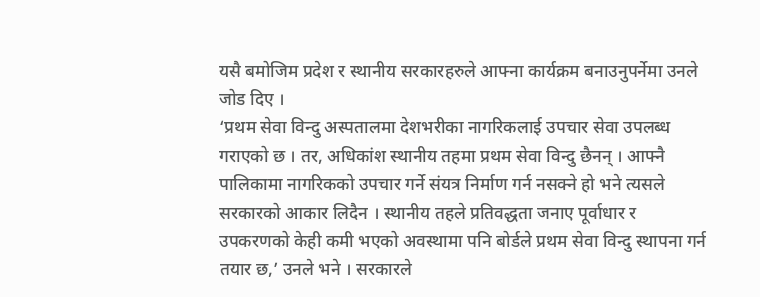यसै बमोजिम प्रदेश र स्थानीय सरकारहरुले आफ्ना कार्यक्रम बनाउनुपर्नेमा उनले जोड दिए ।
‘प्रथम सेवा विन्दु अस्पतालमा देशभरीका नागरिकलाई उपचार सेवा उपलब्ध गराएको छ । तर, अधिकांश स्थानीय तहमा प्रथम सेवा विन्दु छैनन् । आफ्नै पालिकामा नागरिकको उपचार गर्ने संयत्र निर्माण गर्न नसक्ने हो भने त्यसले सरकारको आकार लिदैन । स्थानीय तहले प्रतिवद्धता जनाए पूर्वाधार र उपकरणको केही कमी भएको अवस्थामा पनि बोर्डले प्रथम सेवा विन्दु स्थापना गर्न तयार छ,’ उनले भने । सरकारले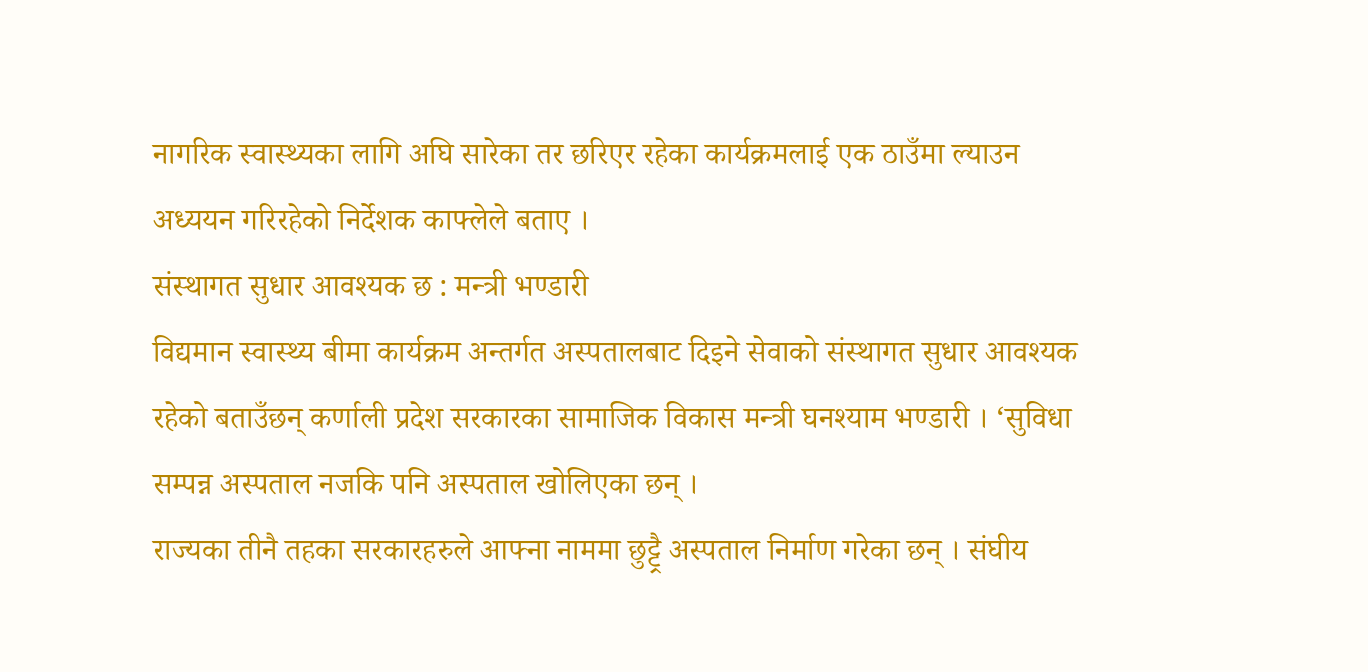नागरिक स्वास्थ्यका लागि अघि सारेका तर छरिएर रहेका कार्यक्रमलाई एक ठाउँमा ल्याउन अध्ययन गरिरहेको निर्देशक काफ्लेले बताए ।
संस्थागत सुधार आवश्यक छ : मन्त्री भण्डारी
विद्यमान स्वास्थ्य बीमा कार्यक्रम अन्तर्गत अस्पतालबाट दिइने सेवाको संस्थागत सुधार आवश्यक रहेको बताउँछन् कर्णाली प्रदेश सरकारका सामाजिक विकास मन्त्री घनश्याम भण्डारी । ‘सुविधा सम्पन्न अस्पताल नजकि पनि अस्पताल खोलिएका छन् ।
राज्यका तीनै तहका सरकारहरुले आफ्ना नाममा छुट्ट्रै अस्पताल निर्माण गरेका छन् । संघीय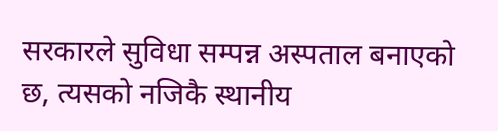सरकारले सुविधा सम्पन्न अस्पताल बनाएको छ, त्यसको नजिकै स्थानीय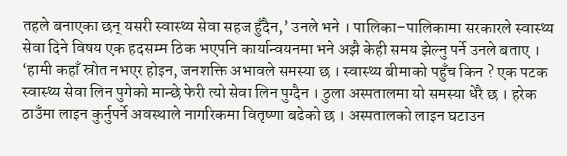तहले बनाएका छन् यसरी स्वास्थ्य सेवा सहज हुँदैन,’ उनले भने । पालिका–पालिकामा सरकारले स्वास्थ्य सेवा दिने विषय एक हदसम्म ठिक भएपनि कार्यान्वयनमा भने अझै केही समय झेल्नु पर्ने उनले बताए ।
‘हामी कहाँ स्रोत नभएर होइन, जनशक्ति अभावले समस्या छ । स्वास्थ्य बीमाको पहुँच किन ? एक पटक स्वास्थ्य सेवा लिन पुगेको मान्छे फेरी त्यो सेवा लिन पुग्दैन । ठुला अस्पतालमा यो समस्या धेरै छ । हरेक ठाउँमा लाइन कुर्नुपर्ने अवस्थाले नागरिकमा वितृष्णा बढेको छ । अस्पतालको लाइन घटाउन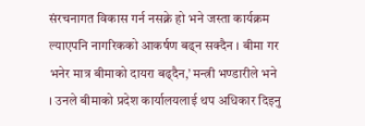संरचनागत विकास गर्न नसक्ने हो भने जस्ता कार्यक्रम ल्याएपनि नागरिकको आकर्षण बढ्न सक्दैन । बीमा गर भनेर मात्र बीमाको दायरा बढ्दैन,’ मन्त्री भण्डारीले भने । उनले बीमाको प्रदेश कार्यालयलाई थप अधिकार दिइनु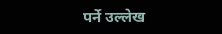पर्ने उल्लेख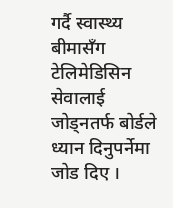गर्दै स्वास्थ्य बीमासँग टेलिमेडिसिन सेवालाई जोड्नतर्फ बोर्डले ध्यान दिनुपर्नेमा जोड दिए ।